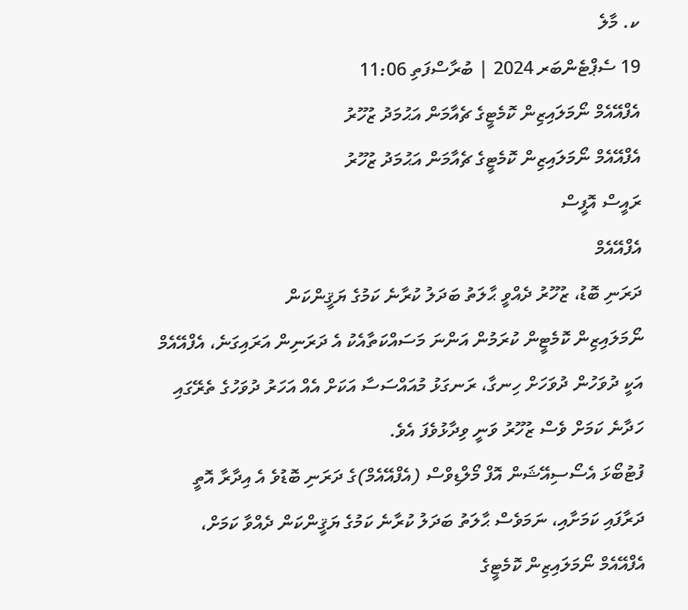ކ. މާލެ
19 ސެޕްޓެންބަރ 2024 | ބުރާސްފަތި 11:06
އެފްއޭއެމް ނޯމަލައިޒިން ކޮމެޓީގެ ޗެއާމަން އަޙުމަދު ޒުހޫރު
އެފްއޭއެމް ނޯމަލައިޒިން ކޮމެޓީގެ ޗެއާމަން އަޙުމަދު ޒުހޫރު
ރައީސް އޮފީސް
އެފްއޭއެމް
ދަރަނި ބޮޑު، ޒުހޫރު ދެއްވީ ޙާލަތު ބަދަލު ކުރާނެ ކަމުގެ ޔަޤީންކަން
ނޯމަލައިޒިން ކޮމެޓީން ކުރަމުން އަންނަ މަސައްކަތާއެކު އެ ދަރަނިން އަރައިގަނެ، އެފްއޭއެމް އަކީ ދުވަހުން ދުވަހަށް ހިނގާ، ރަނގަޅު މުއައްސަސާ އަކަށް އެއް އަހަރު ދުވަހުގެ ތެރޭގައި ހަދާނެ ކަމަށް ވެސް ޒުހޫރު ވަނީ ވިދާޅުވެފަ އެވެ.
ފުޓުބޯޅަ އެސޯސިއޭޝަން އޮފް މޯލްޑިވްސް (އެފްއޭއެމް)ގެ ދަރަނި ބޮޑުވެ އެ އިދާރާ އޮތީ ދަރާފައި ކަމަށާއި، ނަމަވެސް ޙާލަތު ބަދަލު ކުރާނެ ކަމުގެ ޔަޤީންކަން ދެއްވާ ކަމަށް، އެފްއޭއެމް ނޯމަލައިޒިން ކޮމެޓީގެ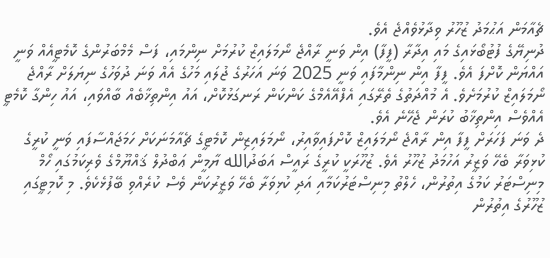ޗެއާމަން އަޙުމަދު ޒުހޫރު ވިދާޅުވެއްޖެ އެވެ.
ދުނިޔޭގެ ފުޓުބޯޅައިގެ މައި އިދާރާ (ފީފާ) އިން ވަނީ ރާއްޖެ ނޯމަލައިޒް ކުރުމަށް ނިންމައި، ފަސް މެމްބަރުންގެ ކޮމެޓީއެއް ވަނީ އައްޔަން ކޮށްފަ އެވެ. ފީފާ އިން ނިންމާފައި ވަނީ 2025 ވަނަ އަހަރުގެ ޖުލައި މަހުގެ އެއް ވަނަ ދުވަހުގެ ނިޔަލަށް ރާއްޖެ ނޯމަލައިޒް ކުރުމަށެވެ. އެ މުއްދަތުގެ ތެރޭގައި އެފްއޭއެމްގެ ކަންކަން ރަނގަޅުކޮށް، އައު އިންތިޚާބެއް ބާއްވައި، އައު ހިންގާ ކޮމެޓީ އެއްވެސް އިންތިޚާބު ކުރަން ޖެހޭނެ އެވެ.
ދެ ވަނަ ފަހަރަށް ފީފާ އިން ރާއްޖެ ނޯމަލައިޒް ކޮށްފައިވާއިރު، ނޯމަލައިޒިން ކޮމެޓީގެ ޗެއާމަނަކަށް ހަމަޖައްސާފައި ވަނީ ކުރީގެ ކުޅިވަރާ ބެހޭ ވަޒީރު އަހުމަދު ޒުހޫރު އެވެ. ޒުހޫރަކީ ކުރީގެ ރައީސް އަބަދުالله ޔާމީން ޢަބްދުލް ޤައްޔޫމްގެ ވެރިކަމުގައި ހޯމް މިނިސްޓަރު ކަމުގެ އިތުރުން، ހެލްތު މިނިސްޓަރުކަމާއި އަދި ކުޅިވަރާ ބެހޭ ވަޒީރުކަން ވެސް ކުރެއްވި ބޭފުޅެކެވެ. މި ކޮމިޓީގައި ޒުހޫރުގެ އިތުރުން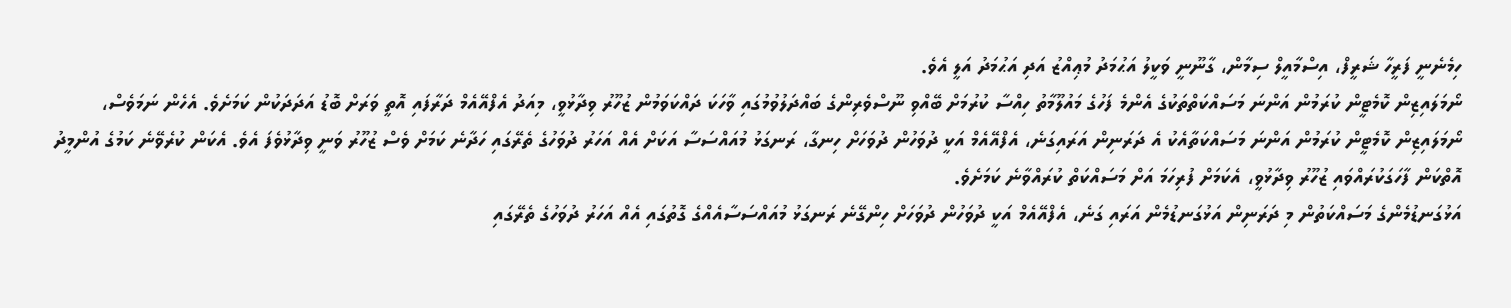ހިމެނެނީ ފަރީހާ ޝަރީފް، އިސްމާއީލް ސިމާން، ގާނޫނީ ވަކީލު އަޙުމަދު މުޢިއްޒު އަދި އަޙުމަދު އަލީ އެވެ.
ނޯމަލައިޒިން ކޮމެޓީން ކުރަމުން އަންނަ މަސައްކަތްތަކުގެ އެންމެ ފަހުގެ މައުލޫމާތު ހިއްސާ ކުރުމަށް ބޭއްވި ނޫސްވެރިންގެ ބައްދަލުވުމުގައި ވާހަކަ ދައްކަވަމުން ޒުހޫރު ވިދާޅުވީ، މިއަދު އެފްއޭއެމް ދަރާފައި އޮތީ ވަރަށް ބޮޑު އަދަދަކުން ކަމަށެވެ. އެހެން ނަމަވެސް، ނޯމަލައިޒިން ކޮމެޓީން ކުރަމުން އަންނަ މަސައްކަތާއެކު އެ ދަރަނިން އަރައިގަނެ، އެފްއޭއެމް އަކީ ދުވަހުން ދުވަހަށް ހިނގާ، ރަނގަޅު މުއައްސަސާ އަކަށް އެއް އަހަރު ދުވަހުގެ ތެރޭގައި ހަދާނެ ކަމަށް ވެސް ޒުހޫރު ވަނީ ވިދާޅުވެފަ އެވެ. އެކަން ކުރެވޭނެ ކަމުގެ އުންމީދު އޮތްކަން ފާހަގަކުރައްވައި ޒުހޫރު ވިދާޅުވީ، އެކަމަށް ފުރިހަމަ އަށް މަސައްކަތް ކުރައްވާނެ ކަމަށެވެ.
އަޅުގަނޑުމެންގެ މަސައްކަތުން މި ދަރަނިން އަޅުގަނޑުމެން އަރައި ގަނެ، އެފްއޭއެމް އަކީ ދުވަހުން ދުވަހަށް ހިންގޭނެ ރަނގަޅު މުއައްސަސާއެއްގެ ގޮތުގައި އެއް އަހަރު ދުވަހުގެ ތެރޭގައި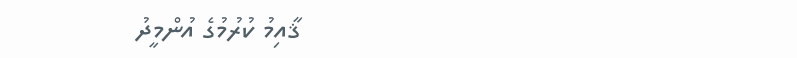ޤާއިމު ކުރުމުގެ އުންމީދު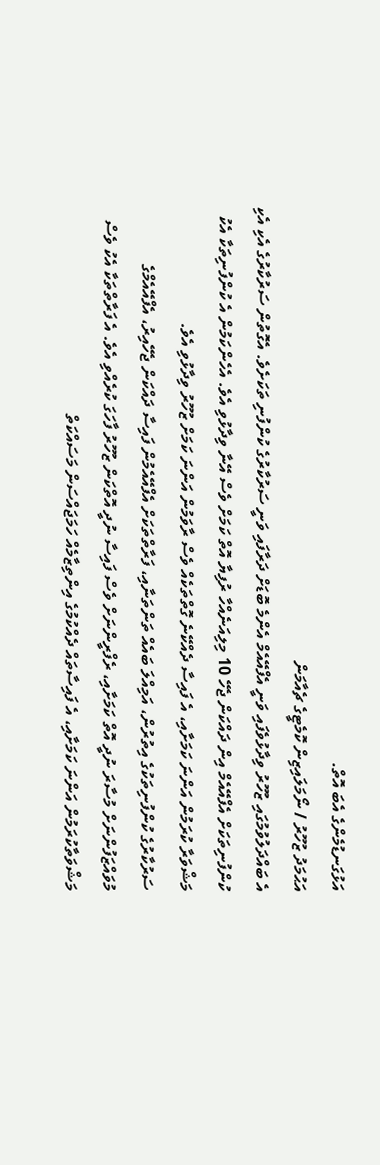އަޅުގަނޑުމެންގެ އެބަ އޮތް.
އަޙުމަދު ޒުހޫރު / ނޯމަލައިޒިން ކޮމެޓީގެ ޗެއާމަން
އެ ބައްދަލުވުމުގައި ޒުހޫރު ވިދާޅުވެފައި ވަނީ އެފްއޭއެމް އެންމެ ބޮޑަށް ދަރާފައި ވަނީ ސަރުކާރުގެ ކުންފުނި ތަކަށެވެ. އެގޮތުން ސަރުކާރުގެ އެކި އެކި ކުންފުނިތަކަށް އެފްއޭއެމް އިން ދައްކަން ޖެހޭ 10 މިލިއަނެއްހާ ރުފިޔާ އޮތް ކަމަށް ވެސް އޭނާ ވިދާޅުވި އެވެ. އެހެންކަމުން އެ ކުންފުނިތަކާ އެކު މަޝްވަރާ ކުރަމުން އަންނަ ކަމަށާއި، އެ ފައިސާ ދެއްކޭނެ ގޮތްތަކެއް ވެސް ރާވަމުން އަންނަ ކަމަށް ޒުހޫރު ވިދާޅުވި އެވެ.
ސަރުކާރުގެ ކުންފުނިތަކުގެ އިތުރުން، އަމިއްލަ ބައެއް ތަންތަނާއި، ފަރާތްތަކަށް އެފްއޭއެމުން ފައިސާ ދައްކަން ޖެހޭއިރު، އެފްއޭއެމްގެ މުވައްޒަފުންނަށް މުސާރަ ނުދީ އޮތް ކަމަށާއި، ރެފްރީންނަށް ވެސް ފައިސާ ނުދީ އޮތްކަން ޒުހޫރު ފާހަގަ ކުރެއްވި އެވެ. އެ ފަރާތްތަކާ އެކު ވެސް މަޝްވަތާކުރަމުން އަންނަ ކަމަށާއި، އެ ފައިސާތައް ދެއްކުމުގެ އިންތިޒާމެއް ހަމަޖައްސަން މަސައްކަތް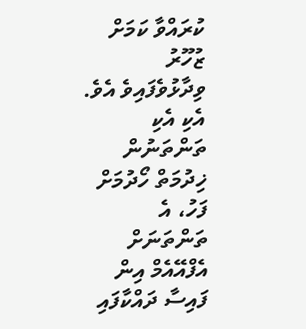ކުރައްވާ ކަމަށް ޒުހޫރު ވިދާޅުވެފައިވެ އެވެ.
އެކި އެކި ތަންތަނުން ޚިދުމަތް ހޯދުމަށް ފަހު، އެ ތަންތަނަށް އެފްއޭއެމް އިން ފައިސާ ދައްކާފައި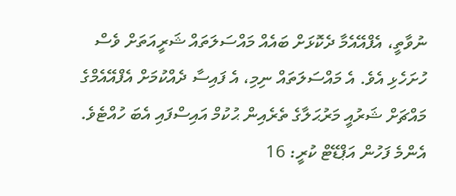ނުވާތީ، އެފްއޭއެމާ ދެކޮޅަށް ބައެއް މައްސަލަތައް ޝަރީއަތަށް ވެސް ހުށަހެޅި އެވެ. އެ މައްސަލަތައް ނިމި، އެ ފައިސާ ދެއްކުމަށް އެފްއޭއެމްގެ މައްޗަށް ޝަރުއީ މަރުޙަލާގެ ތެރެއިން ޙުކުމް އައިސްފައި އެބަ ހުއްޓެވެ.
އެންމެ ފަހުން އަޕްޑޭޓް ކުރީ: 16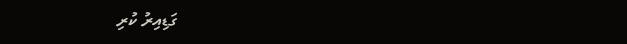ގަޑިއިރު ކުރި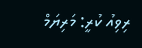ރިވިއު ކުރީ: މަރިޔަމް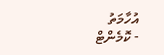އުހާމަތު
- ކޮމެންޓް